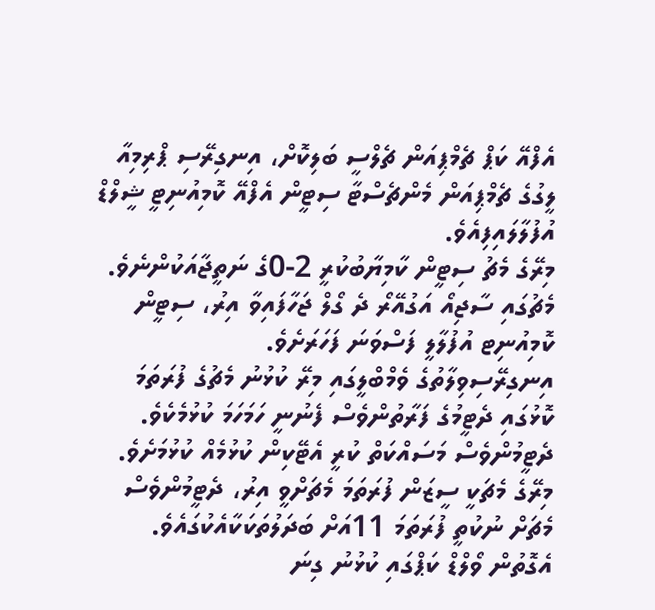އެފްއޭ ކަޕް ޗެމްޕިއަން ޗެލްސީ ބަލިކޮށް، އިނގިރޭސި ޕްރިމިއާ ލީގުގެ ޗެމްޕިއަން މެންޗެސްޓާ ސިޓީން އެފްއޭ ކޮމިއުނިޓީ ޝީލްޑް އުފުލާލައިފިއެވެ.
މިރޭގެ މެޗު ސިޓީން ކާމިޔާބުކުރީ 2-0ގެ ނަތީޖާއަކުންނެވެ. މެޗުގައި ސާޖިއޯ އަގުއޭރޯ ދެ ގޯލް ޖަހާފައިވާ އިރު، ސިޓީން ކޮމިއުނިޓ އުފުލާލީ ފަސްވަނަ ފަހަރަށެވެ.
އިނގިރޭސިވިލާތުގެ ވެމްބްލީގައި މިރޭ ކުޅުނު މެޗުގެ ފުރަތަމަ ކޮޅުގައި ދެޓީމުގެ ފަރާތުންވެސް ފެނުނީ ހަމަހަމަ ކުޅުމެކެވެ. ދެޓީމުންވެސް މަސައްކަތް ކުރީ އެޓޭކިން ކުޅުމެއް ކުޅުމަށެވެ.
މިރޭގެ މެޗަކީ ސީޒަން ފުރަތަމަ މެޗަށްވީ އިރު، ދެޓީމުންވެސް މެޗަށް ނުކުތީ ފުރަތަމަ 11އަށް ބަދަލުތަކަކާއެކުގައެވެ. އެގޮތުން ވޯލްޑް ކަޕްގައި ކުޅުނު ގިނަ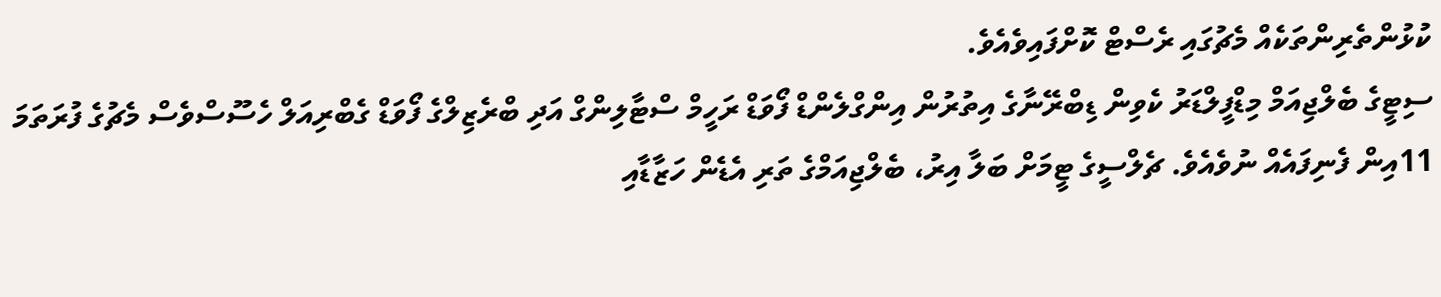ކުޅުންތެރިންތަކެއް މެޗުގައި ރެސްޓް ކޮށްފައިވެއެވެ.
ސިޓީގެ ބެލްޖިއަމް މިޑްފީލްޑަރު ކެވިން ޑިބްރޭނާގެ އިތުރުން އިންގްލެންޑް ފޯވަޑް ރަހީމް ސްޓާލިންގް އަދި ބްރެޒިލްގެ ފޯވަޑް ގެބްރިއަލް ހެސޫސްވެސް މެޗުގެ ފުރަތަމަ 11އިން ފެނިފައެއް ނުވެއެވެ. ޗެލްސީގެ ޓީމަށް ބަލާ އިރު، ބެލްޖިއަމްގެ ތަރި އެޑެން ހަޒާޑާއި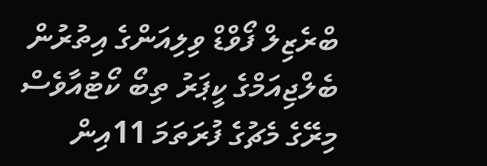ބްރެޒިލް ފޯވްޑް ވިލިއަންގެ އިތުރުން ބެލްޖިއަމްގެ ކީޕަރު ތިބޯ ކޯޓުއާވެސް މިރޭގެ މެޗުގެ ފުރަތަމަ 11އިން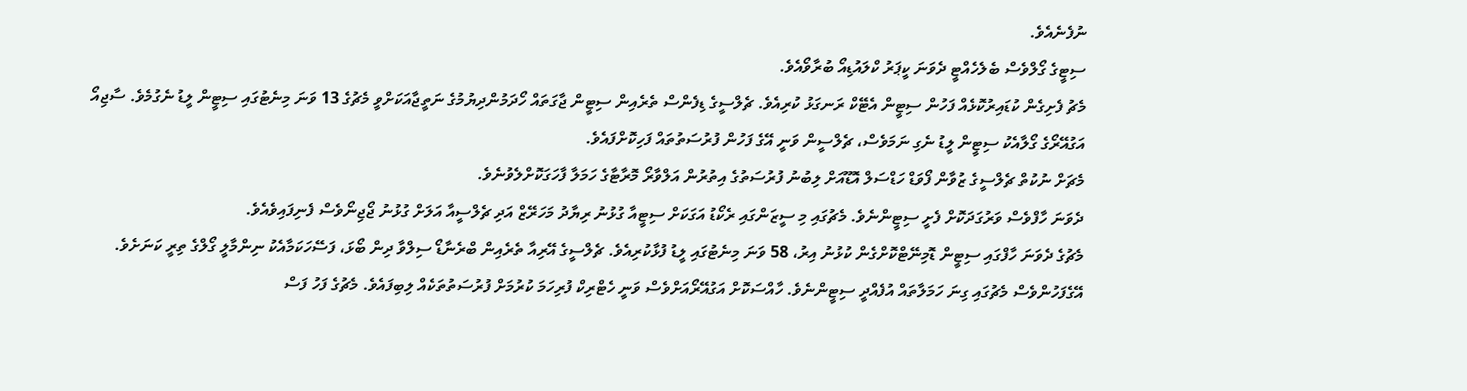ނުފެނެއެވެ.
ސިޓީގެ ގޯލްވެސް ބެލެހެއްޓީ ދެވަނަ ކީޕަރު ކްލައުޑިއޯ ބުރާވޯއެވެ.
މެޗު ފެށިގެން ކުޑައިރުކޮޅެއް ފަހުން ސިޓީން އެޓޭކް ރަނގަޅު ކުރިއެވެ. ޗެލްސީގެ ޑިފެންސް ތެރެއިން ސިޓީން ޖާގަތައް ހޯދަމުންދިޔުމުގެ ނަތީޖާއަކަށްވީ މެޗުގެ 13 ވަނަ މިނެޓުގައި ސިޓީން ލީޑު ނެގުމެވެ. ސާޖިއޯ އަގުއޭރޯގެ ގޯލާއެކު ސިޓީން ލީޑު ނެގި ނަމަވެސް، ޗެލްސީން ވަނީ އޭގެ ފަހުން ފުރުސަތުތައް ފަހިކޮށްފައެވެ.
މެޗަށް ނުކުތް ޗެލްސީގެ ޒުވާން ފޯވަޑް ހަޑްސަލް އޮޑޫއަށް ލިބުނު ފުރުސަތުގެ އިތުރުން އަލްވާރޯ މޮރާޓާގެ ހަމަލާ ފާހަގަކޮށްލެވުނެވެ.
ދެވަނަ ހާފްވެސް ވަރުގަދަކޮށް ފެށީ ސިޓީންނެވެ. މެޗުގައި މި ސީޒަންގައި ރެކޯޑު އަގަކަށް ސިޓީއާ ގުޅުނު ރިޔާދު މަހަރޭޒް އަދި ޗެލްސީއާ އަލަށް ގުޅުނު ޖޯޖިނޯވެސް ފެނިފައިވެއެވެ.
މެޗުގެ ދެވަނަ ހާފްގައި ސިޓީން ޑޮމިނޭޓްކޮށްގެން ކުޅުނު އިރު، 58 ވަނަ މިނެޓުގައި ލީޑު ފުޅާކުރިއެވެ. ޗެލްސީގެ އޭރިއާ ތެރެއިން ބްރެނާޑޯ ސިލްވާ ދިން ބޯޅަ، ފަސޭހަކަމާއެކު ނިންމާލީ ގޯލްގެ ތިރީ ކަނަށެވެ.
އޭގެފަހުންވެސް މެޗުގައި ގިނަ ހަމަލާތައް އުފެއްދީ ސިޓީންނެވެ. ހާއްސަކޮށް އަގުއޭރޯއަށްވެސް ވަނީ ހެޓްރިކް ފުރިހަމަ ކުރުމަށް ފުރުސަތުތަކެއް ލިބިފައެވެ. މެޗުގެ ފަހު ފަސް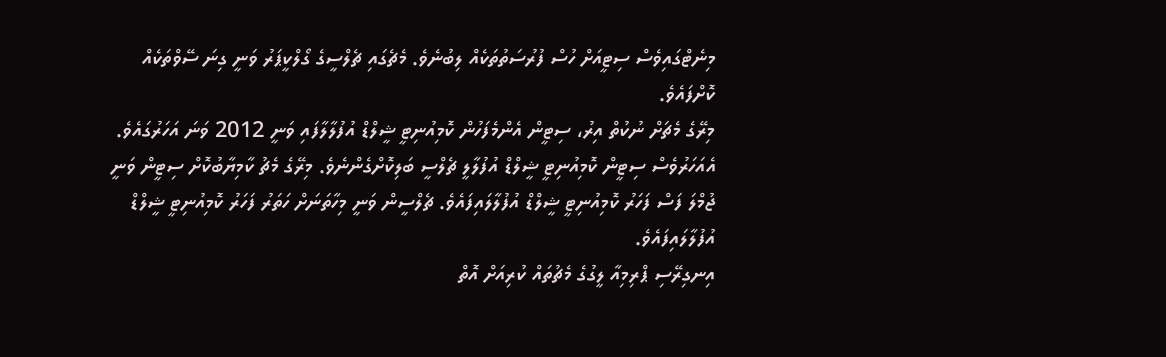މިނެޓްގައިވެސް ސިޓީއަށް ހުސް ފުރުސަތުތަކެއް ލިބުނެވެ. މެޗެގައި ޗެލްސީގެ ގޯލްކީޕަރު ވަނީ ގިނަ ސޭވްތަކެއް ކޮށްފައެވެ.
މިރޭގެ މެޗަށް ނުކުތް އިރު، ސިޓީން އެންމެފަހުން ކޮމިއުނިޓީ ޝީލްޑް އުފުލާލާފައި ވަނީ 2012 ވަނަ އަހަރުގައެވެ. އެއަހަރުވެސް ސިޓީން ކޮމިއުނިޓީ ޝީލްޑް އުފުލާލީ ޗެލްސީ ބަލިކޮށްގެންނެވެ. މިރޭގެ މެޗު ކާމިޔާބުކޮށް ސިޓީން ވަނީ ޖުމްލަ ފަސް ފަހަރު ކޮމިއުނިޓީ ޝީލްޑް އުފުލާލައިފައެވެ. ޗެލްސީން ވަނީ މިހާތަނަށް ހަތަރު ފަހަރު ކޮމިއުނިޓީ ޝީލްޑް އުފުލާލައިފައެވެ.
އިނގިރޭސި ޕްރިމިއާ ލީގުގެ މެޗުތައް ކުރިއަށް އޮތް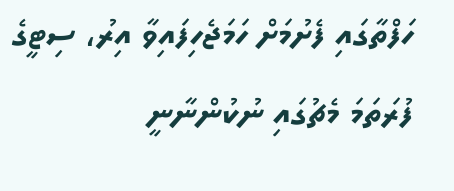ހަފްތާގައި ފެށުމަށް ހަމަޖެހިފައިވާ އިރު، ސިޓީގެ ފުރަތަމަ މެޗުގައި ނުކުންނާނީ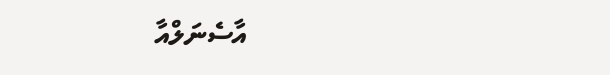އާސެނަލްއާ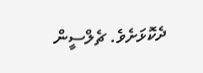ދެކޮޅަށެވެ. ޗެލްސީން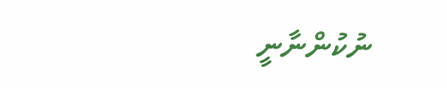ނުކުންނާނީ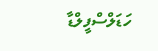ހަޑަލްސްފީލްޑާ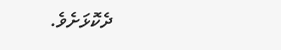ދެކޮޅަށެވެ.